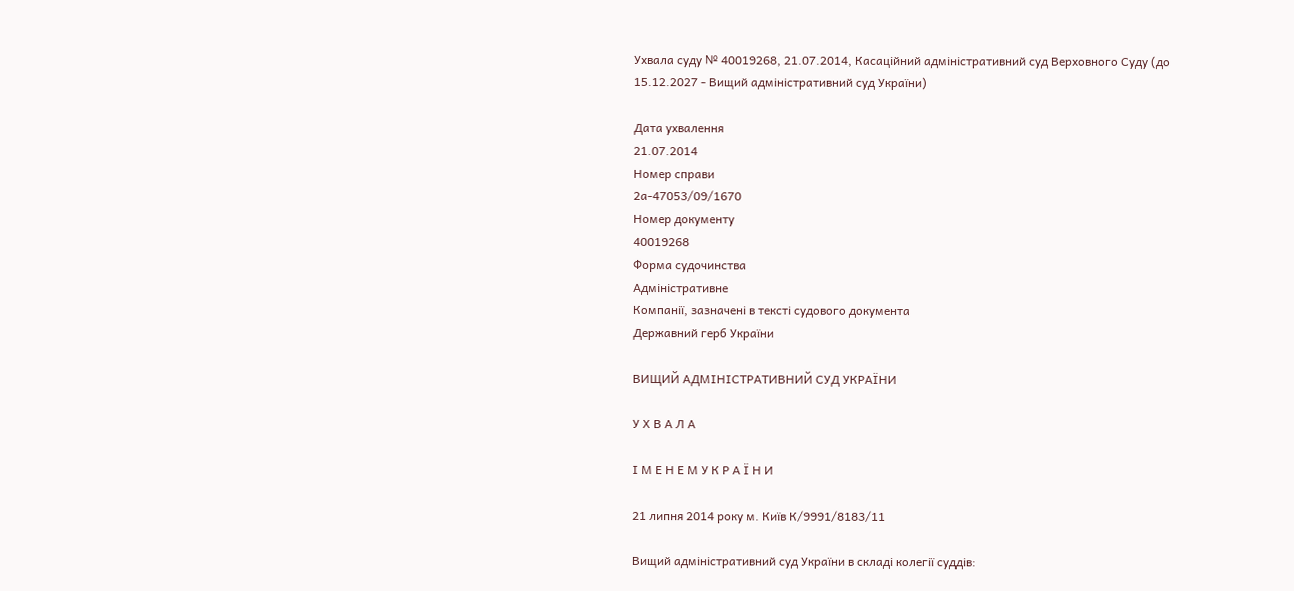Ухвала суду № 40019268, 21.07.2014, Касаційний адміністративний суд Верховного Суду (до 15.12.2027 - Вищий адміністративний суд України)

Дата ухвалення
21.07.2014
Номер справи
2а-47053/09/1670
Номер документу
40019268
Форма судочинства
Адміністративне
Компанії, зазначені в тексті судового документа
Державний герб України

ВИЩИЙ АДМІНІСТРАТИВНИЙ СУД УКРАЇНИ

У Х В А Л А

І М Е Н Е М У К Р А Ї Н И

21 липня 2014 року м. Київ К/9991/8183/11

Вищий адміністративний суд України в складі колегії суддів: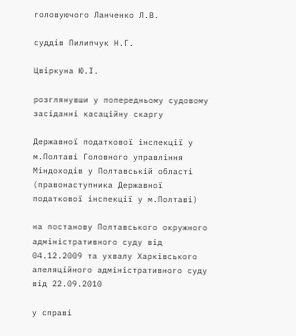головуючого Ланченко Л.В.

суддів Пилипчук Н.Г.

Цвіркуна Ю.І.

розглянувши у попередньому судовому засіданні касаційну скаргу

Державної податкової інспекції у м.Полтаві Головного управління Міндоходів у Полтавській області (правонаступника Державної податкової інспекції у м.Полтаві)

на постанову Полтавського окружного адміністративного суду від 04.12.2009 та ухвалу Харківського апеляційного адміністративного суду від 22.09.2010

у справі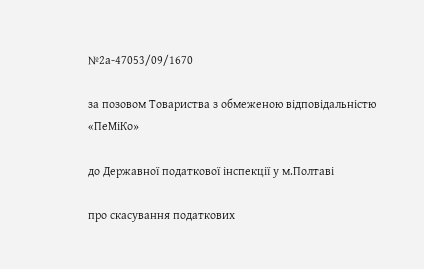№2а-47053/09/1670

за позовом Товариства з обмеженою відповідальністю «ПеМіКо»

до Державної податкової інспекції у м.Полтаві

про скасування податкових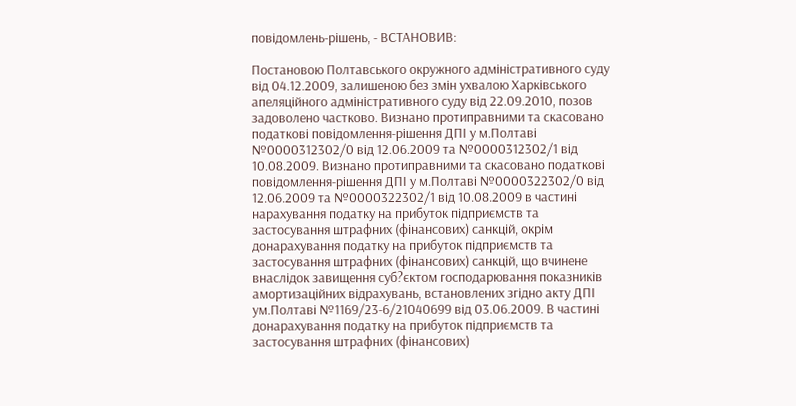повідомлень-рішень, - ВСТАНОВИВ:

Постановою Полтавського окружного адміністративного суду від 04.12.2009, залишеною без змін ухвалою Харківського апеляційного адміністративного суду від 22.09.2010, позов задоволено частково. Визнано протиправними та скасовано податкові повідомлення-рішення ДПІ у м.Полтаві №0000312302/0 від 12.06.2009 та №0000312302/1 від 10.08.2009. Визнано протиправними та скасовано податкові повідомлення-рішення ДПІ у м.Полтаві №0000322302/0 від 12.06.2009 та №0000322302/1 від 10.08.2009 в частині нарахування податку на прибуток підприємств та застосування штрафних (фінансових) санкцій, окрім донарахування податку на прибуток підприємств та застосування штрафних (фінансових) санкцій, що вчинене внаслідок завищення суб?єктом господарювання показників амортизаційних відрахувань, встановлених згідно акту ДПІ ум.Полтаві №1169/23-6/21040699 від 03.06.2009. В частині донарахування податку на прибуток підприємств та застосування штрафних (фінансових)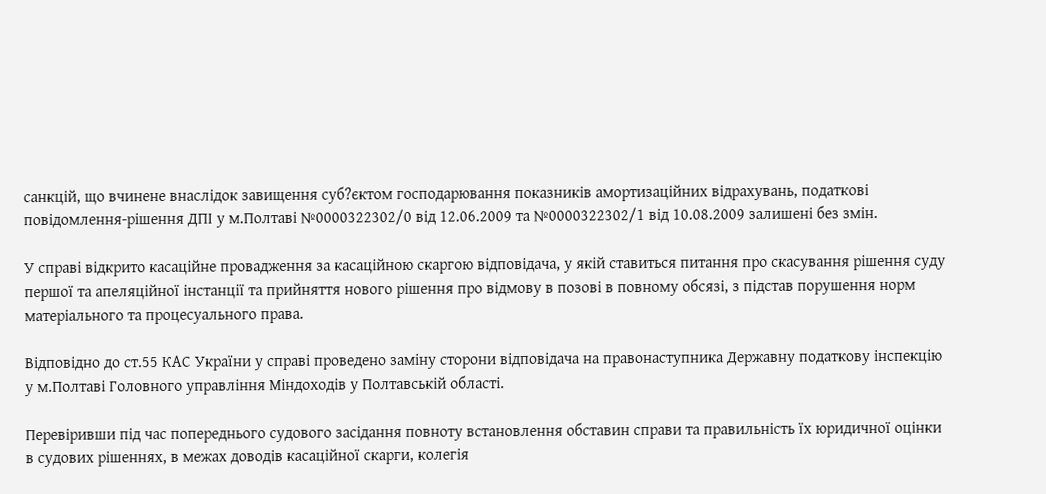санкцій, що вчинене внаслідок завищення суб?єктом господарювання показників амортизаційних відрахувань, податкові повідомлення-рішення ДПІ у м.Полтаві №0000322302/0 від 12.06.2009 та №0000322302/1 від 10.08.2009 залишені без змін.

У справі відкрито касаційне провадження за касаційною скаргою відповідача, у якій ставиться питання про скасування рішення суду першої та апеляційної інстанції та прийняття нового рішення про відмову в позові в повному обсязі, з підстав порушення норм матеріального та процесуального права.

Відповідно до ст.55 КАС України у справі проведено заміну сторони відповідача на правонаступника Державну податкову інспекцію у м.Полтаві Головного управління Міндоходів у Полтавській області.

Перевіривши під час попереднього судового засідання повноту встановлення обставин справи та правильність їх юридичної оцінки в судових рішеннях, в межах доводів касаційної скарги, колегія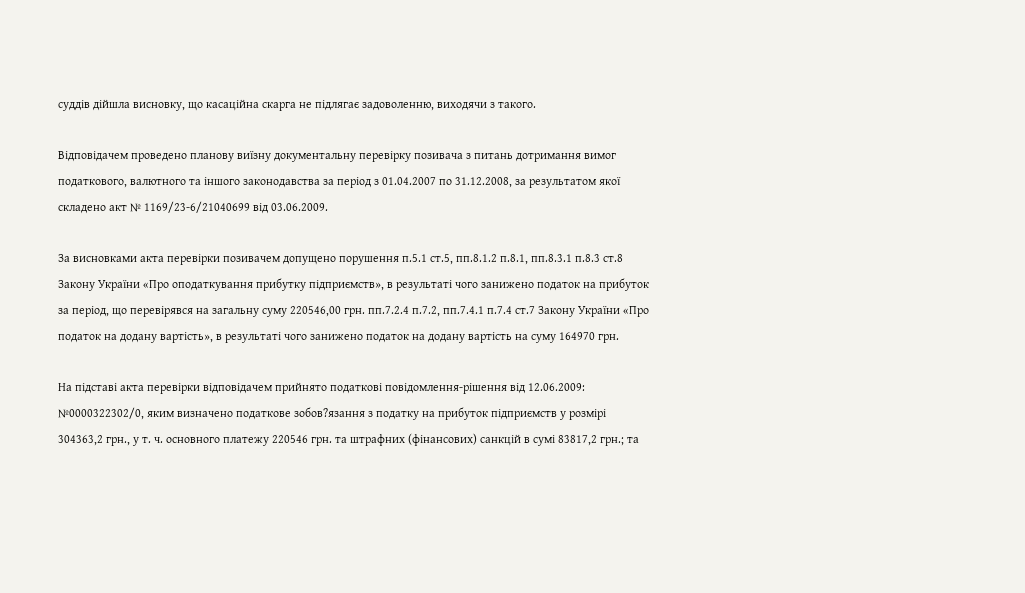суддів дійшла висновку, що касаційна скарга не підлягає задоволенню, виходячи з такого.

Відповідачем проведено планову виїзну документальну перевірку позивача з питань дотримання вимог податкового, валютного та іншого законодавства за період з 01.04.2007 по 31.12.2008, за результатом якої складено акт № 1169/23-6/21040699 від 03.06.2009.

За висновками акта перевірки позивачем допущено порушення п.5.1 ст.5, пп.8.1.2 п.8.1, пп.8.3.1 п.8.3 ст.8 Закону України «Про оподаткування прибутку підприємств», в результаті чого занижено податок на прибуток за період, що перевірявся на загальну суму 220546,00 грн. пп.7.2.4 п.7.2, пп.7.4.1 п.7.4 ст.7 Закону України «Про податок на додану вартість», в результаті чого занижено податок на додану вартість на суму 164970 грн.

На підставі акта перевірки відповідачем прийнято податкові повідомлення-рішення від 12.06.2009: №0000322302/0, яким визначено податкове зобов?язання з податку на прибуток підприємств у розмірі 304363,2 грн., у т. ч. основного платежу 220546 грн. та штрафних (фінансових) санкцій в сумі 83817,2 грн.; та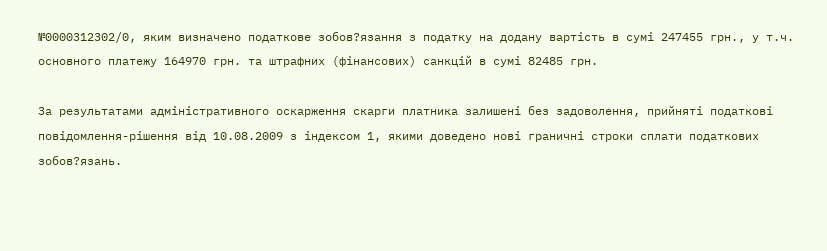№0000312302/0, яким визначено податкове зобов?язання з податку на додану вартість в сумі 247455 грн., у т.ч. основного платежу 164970 грн. та штрафних (фінансових) санкцій в сумі 82485 грн.

За результатами адміністративного оскарження скарги платника залишені без задоволення, прийняті податкові повідомлення-рішення від 10.08.2009 з індексом 1, якими доведено нові граничні строки сплати податкових зобов?язань.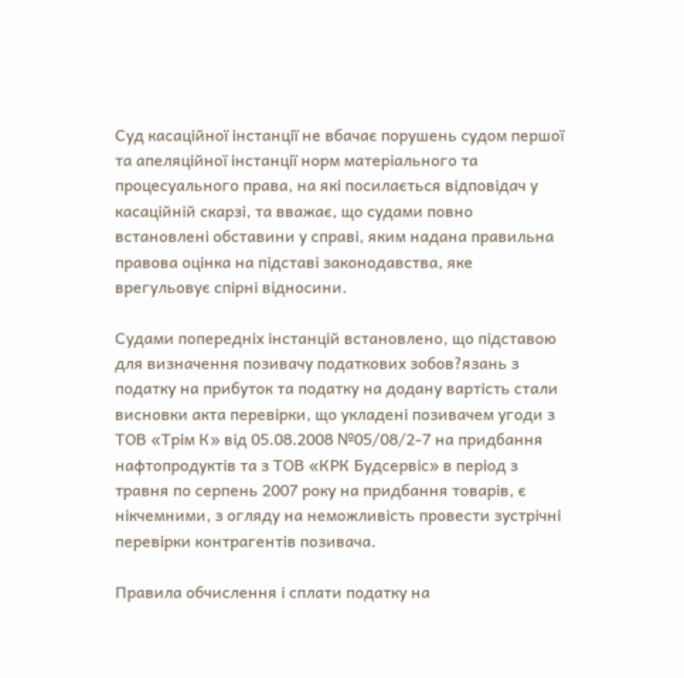Суд касаційної інстанції не вбачає порушень судом першої та апеляційної інстанції норм матеріального та процесуального права, на які посилається відповідач у касаційній скарзі, та вважає, що судами повно встановлені обставини у справі, яким надана правильна правова оцінка на підставі законодавства, яке врегульовує спірні відносини.

Судами попередніх інстанцій встановлено, що підставою для визначення позивачу податкових зобов?язань з податку на прибуток та податку на додану вартість стали висновки акта перевірки, що укладені позивачем угоди з ТОВ «Трім К» від 05.08.2008 №05/08/2-7 на придбання нафтопродуктів та з ТОВ «КРК Будсервіс» в період з травня по серпень 2007 року на придбання товарів, є нікчемними, з огляду на неможливість провести зустрічні перевірки контрагентів позивача.

Правила обчислення і сплати податку на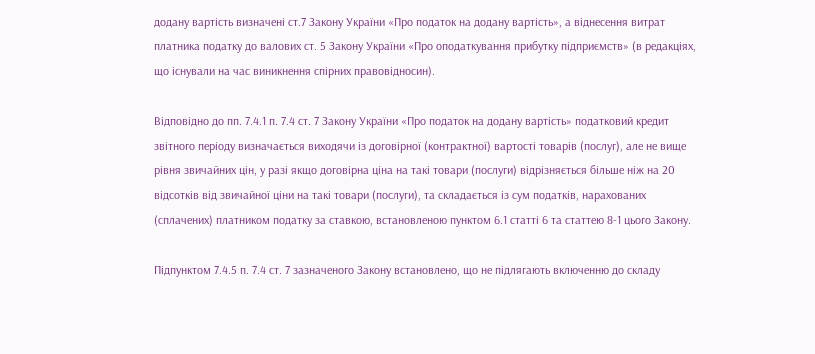додану вартість визначені ст.7 Закону України «Про податок на додану вартість», а віднесення витрат платника податку до валових ст. 5 Закону України «Про оподаткування прибутку підприємств» (в редакціях, що існували на час виникнення спірних правовідносин).

Відповідно до пп. 7.4.1 п. 7.4 ст. 7 Закону України «Про податок на додану вартість» податковий кредит звітного періоду визначається виходячи із договірної (контрактної) вартості товарів (послуг), але не вище рівня звичайних цін, у разі якщо договірна ціна на такі товари (послуги) відрізняється більше ніж на 20 відсотків від звичайної ціни на такі товари (послуги), та складається із сум податків, нарахованих (сплачених) платником податку за ставкою, встановленою пунктом 6.1 статті 6 та статтею 8-1 цього Закону.

Підпунктом 7.4.5 п. 7.4 ст. 7 зазначеного Закону встановлено, що не підлягають включенню до складу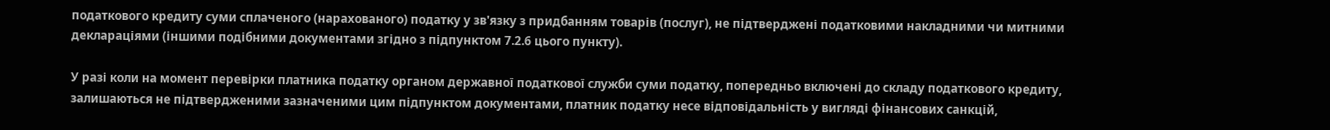податкового кредиту суми сплаченого (нарахованого) податку у зв'язку з придбанням товарів (послуг), не підтверджені податковими накладними чи митними деклараціями (іншими подібними документами згідно з підпунктом 7.2.6 цього пункту).

У разі коли на момент перевірки платника податку органом державної податкової служби суми податку, попередньо включені до складу податкового кредиту, залишаються не підтвердженими зазначеними цим підпунктом документами, платник податку несе відповідальність у вигляді фінансових санкцій,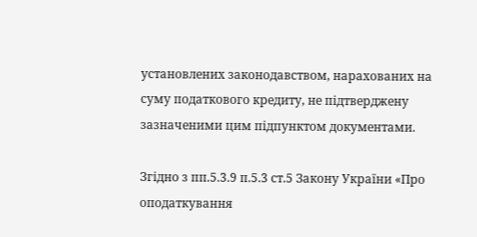установлених законодавством, нарахованих на суму податкового кредиту, не підтверджену зазначеними цим підпунктом документами.

Згідно з пп.5.3.9 п.5.3 ст.5 Закону України «Про оподаткування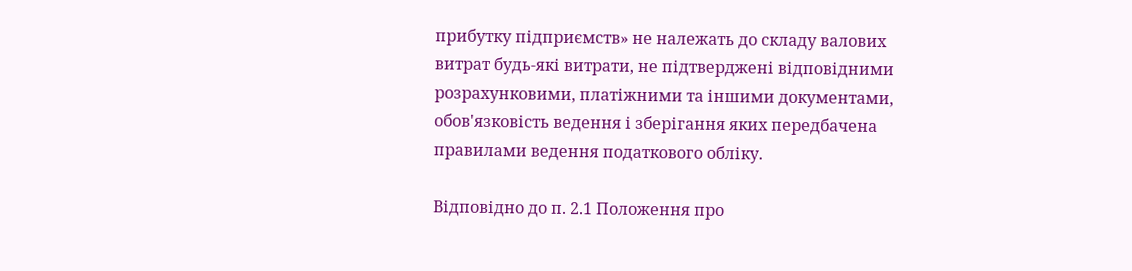прибутку підприємств» не належать до складу валових витрат будь-які витрати, не підтверджені відповідними розрахунковими, платіжними та іншими документами, обов'язковість ведення і зберігання яких передбачена правилами ведення податкового обліку.

Відповідно до п. 2.1 Положення про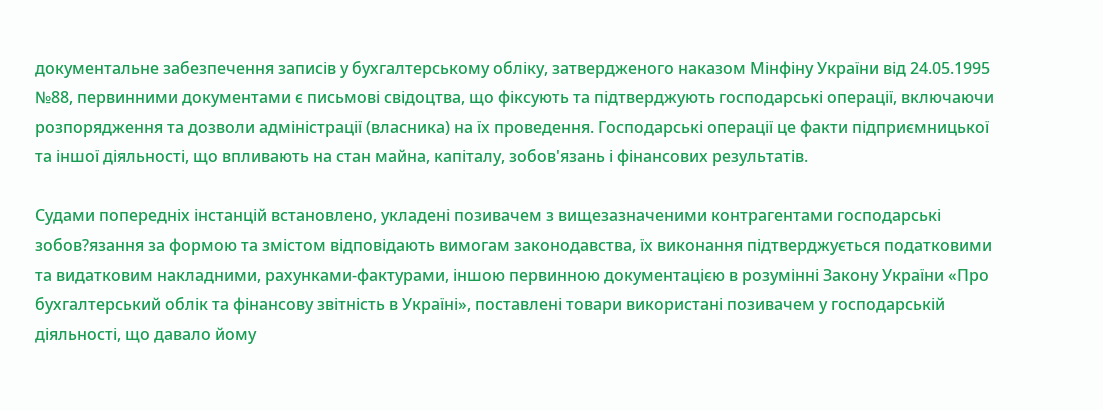документальне забезпечення записів у бухгалтерському обліку, затвердженого наказом Мінфіну України від 24.05.1995 №88, первинними документами є письмові свідоцтва, що фіксують та підтверджують господарські операції, включаючи розпорядження та дозволи адміністрації (власника) на їх проведення. Господарські операції це факти підприємницької та іншої діяльності, що впливають на стан майна, капіталу, зобов'язань і фінансових результатів.

Судами попередніх інстанцій встановлено, укладені позивачем з вищезазначеними контрагентами господарські зобов?язання за формою та змістом відповідають вимогам законодавства, їх виконання підтверджується податковими та видатковим накладними, рахунками-фактурами, іншою первинною документацією в розумінні Закону України «Про бухгалтерський облік та фінансову звітність в Україні», поставлені товари використані позивачем у господарській діяльності, що давало йому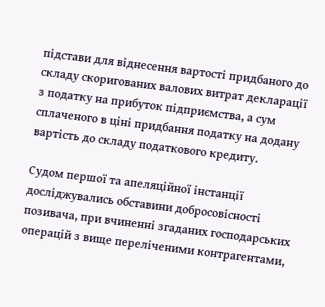підстави для віднесення вартості придбаного до складу скоригованих валових витрат декларації з податку на прибуток підприємства, а сум сплаченого в ціні придбання податку на додану вартість до складу податкового кредиту.

Судом першої та апеляційної інстанції досліджувались обставини добросовісності позивача, при вчиненні згаданих господарських операцій з вище переліченими контрагентами,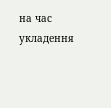на час укладення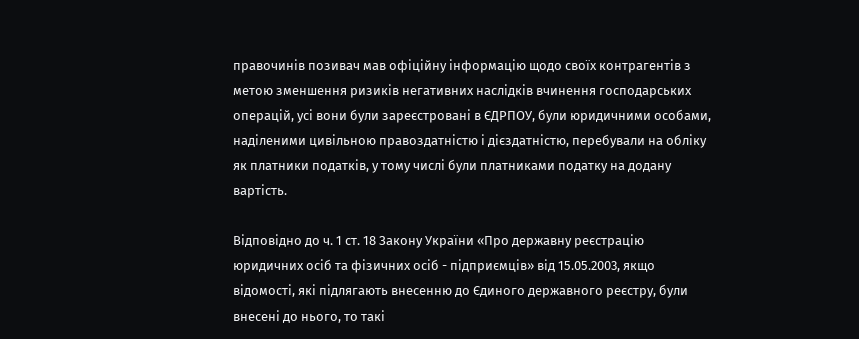правочинів позивач мав офіційну інформацію щодо своїх контрагентів з метою зменшення ризиків негативних наслідків вчинення господарських операцій, усі вони були зареєстровані в ЄДРПОУ, були юридичними особами, наділеними цивільною правоздатністю і дієздатністю, перебували на обліку як платники податків, у тому числі були платниками податку на додану вартість.

Відповідно до ч. 1 ст. 18 Закону України «Про державну реєстрацію юридичних осіб та фізичних осіб - підприємців» вiд 15.05.2003, якщо відомості, які підлягають внесенню до Єдиного державного реєстру, були внесені до нього, то такі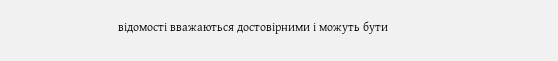відомості вважаються достовірними і можуть бути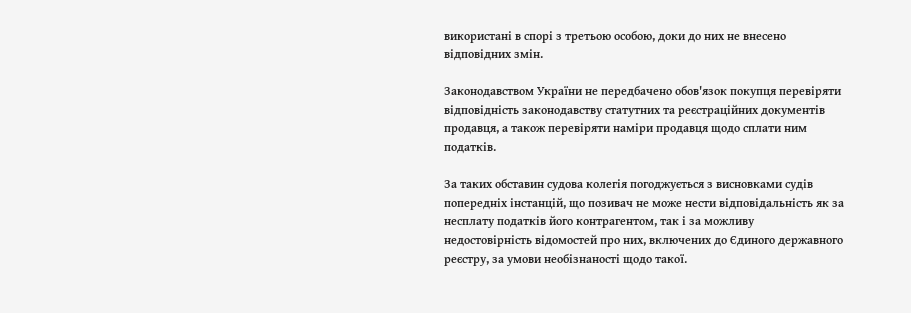використані в спорі з третьою особою, доки до них не внесено відповідних змін.

Законодавством України не передбачено обов'язок покупця перевіряти відповідність законодавству статутних та реєстраційних документів продавця, а також перевіряти наміри продавця щодо сплати ним податків.

За таких обставин судова колегія погоджується з висновками судів попередніх інстанцій, що позивач не може нести відповідальність як за несплату податків його контрагентом, так і за можливу недостовірність відомостей про них, включених до Єдиного державного реєстру, за умови необізнаності щодо такої.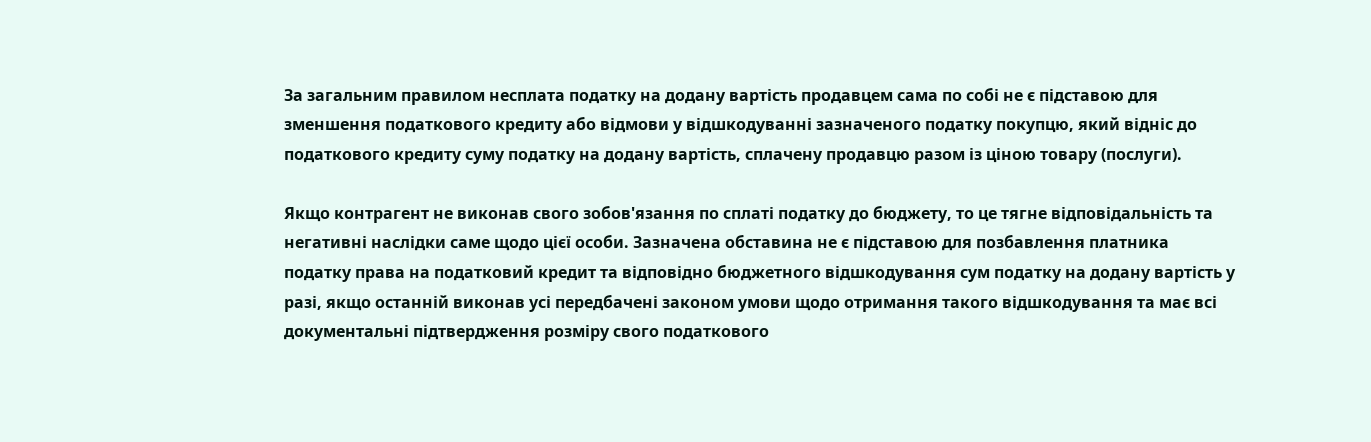За загальним правилом несплата податку на додану вартість продавцем сама по собі не є підставою для зменшення податкового кредиту або відмови у відшкодуванні зазначеного податку покупцю, який відніс до податкового кредиту суму податку на додану вартість, сплачену продавцю разом із ціною товару (послуги).

Якщо контрагент не виконав свого зобов'язання по сплаті податку до бюджету, то це тягне відповідальність та негативні наслідки саме щодо цієї особи. Зазначена обставина не є підставою для позбавлення платника податку права на податковий кредит та відповідно бюджетного відшкодування сум податку на додану вартість у разі, якщо останній виконав усі передбачені законом умови щодо отримання такого відшкодування та має всі документальні підтвердження розміру свого податкового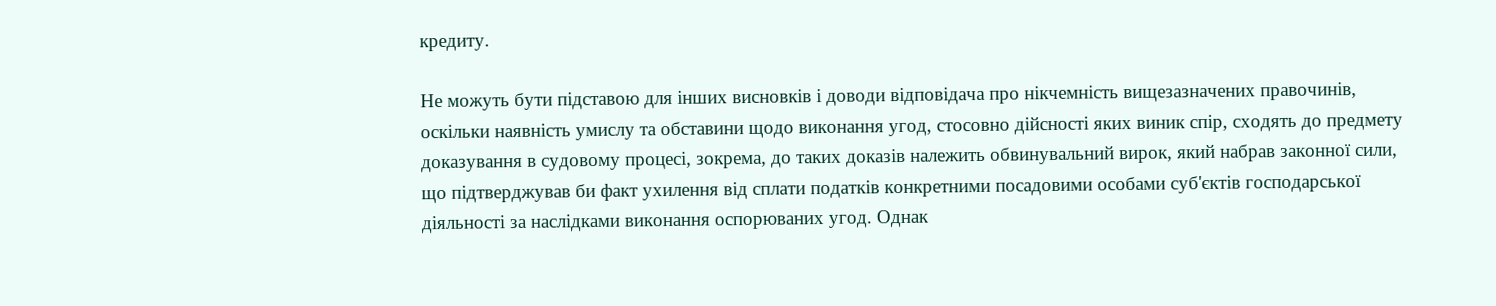кредиту.

Не можуть бути підставою для інших висновків і доводи відповідача про нікчемність вищезазначених правочинів, оскільки наявність умислу та обставини щодо виконання угод, стосовно дійсності яких виник спір, сходять до предмету доказування в судовому процесі, зокрема, до таких доказів належить обвинувальний вирок, який набрав законної сили, що підтверджував би факт ухилення від сплати податків конкретними посадовими особами суб'єктів господарської діяльності за наслідками виконання оспорюваних угод. Однак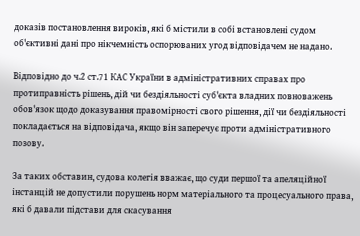доказів постановлення вироків, які б містили в собі встановлені судом об'єктивні дані про нікчемність оспорюваних угод відповідачем не надано.

Відповідно до ч.2 ст.71 КАС України в адміністративних справах про протиправність рішень, дій чи бездіяльності суб'єкта владних повноважень обов'язок щодо доказування правомірності свого рішення, дії чи бездіяльності покладається на відповідача, якщо він заперечує проти адміністративного позову.

За таких обставин, судова колегія вважає, що суди першої та апеляційної інстанцій не допустили порушень норм матеріального та процесуального права, які б давали підстави для скасування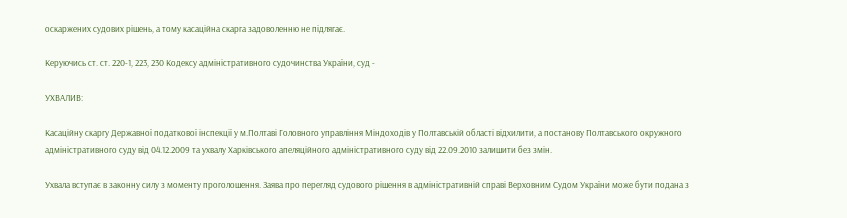оскаржених судових рішень, а тому касаційна скарга задоволенню не підлягає.

Керуючись ст. ст. 220-1, 223, 230 Кодексу адміністративного судочинства України, суд -

УХВАЛИВ:

Касаційну скаргу Державної податкової інспекції у м.Полтаві Головного управління Міндоходів у Полтавській області відхилити, а постанову Полтавського окружного адміністративного суду від 04.12.2009 та ухвалу Харківського апеляційного адміністративного суду від 22.09.2010 залишити без змін.

Ухвала вступає в законну силу з моменту проголошення. Заява про перегляд судового рішення в адміністративній справі Верховним Судом України може бути подана з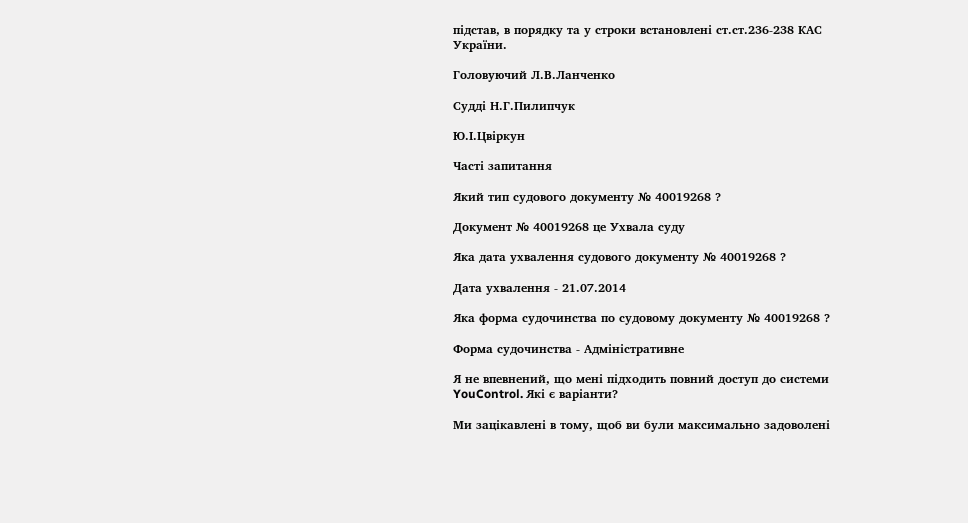підстав, в порядку та у строки встановлені ст.ст.236-238 КАС України.

Головуючий Л.В.Ланченко

Судді Н.Г.Пилипчук

Ю.І.Цвіркун

Часті запитання

Який тип судового документу № 40019268 ?

Документ № 40019268 це Ухвала суду

Яка дата ухвалення судового документу № 40019268 ?

Дата ухвалення - 21.07.2014

Яка форма судочинства по судовому документу № 40019268 ?

Форма судочинства - Адміністративне

Я не впевнений, що мені підходить повний доступ до системи YouControl. Які є варіанти?

Ми зацікавлені в тому, щоб ви були максимально задоволені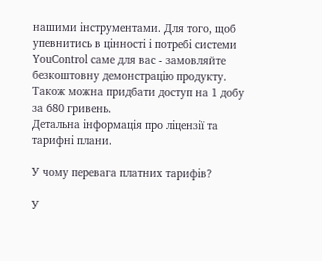нашими інструментами. Для того, щоб упевнитись в цінності і потребі системи YouControl саме для вас - замовляйте безкоштовну демонстрацію продукту. Також можна придбати доступ на 1 добу за 680 гривень.
Детальна інформація про ліцензії та тарифні плани.

У чому перевага платних тарифів?

У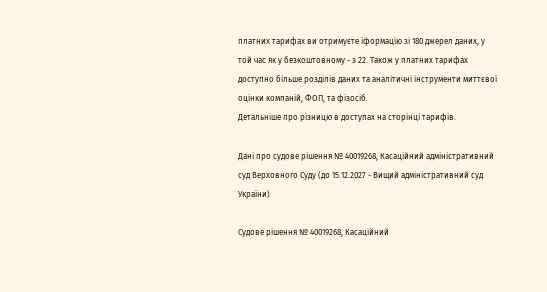платних тарифах ви отримуєте іформацію зі 180 джерел даних, у той час як у безкоштовному - з 22. Також у платних тарифах доступно більше розділів даних та аналітичні інструменти миттєвої оцінки компаній, ФОП, та фізосіб.
Детальніше про різницю в доступах на сторінці тарифів.

Дані про судове рішення № 40019268, Касаційний адміністративний суд Верховного Суду (до 15.12.2027 - Вищий адміністративний суд України)

Судове рішення № 40019268, Касаційний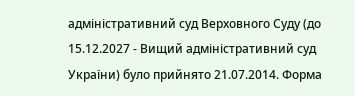адміністративний суд Верховного Суду (до 15.12.2027 - Вищий адміністративний суд України) було прийнято 21.07.2014. Форма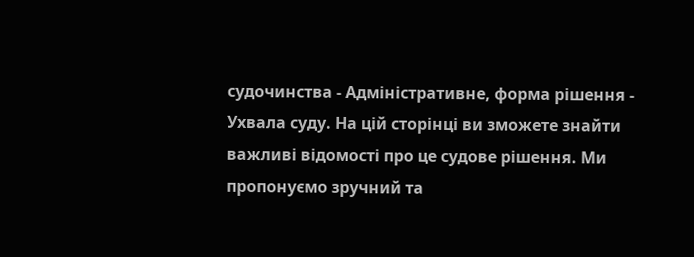судочинства - Адміністративне, форма рішення - Ухвала суду. На цій сторінці ви зможете знайти важливі відомості про це судове рішення. Ми пропонуємо зручний та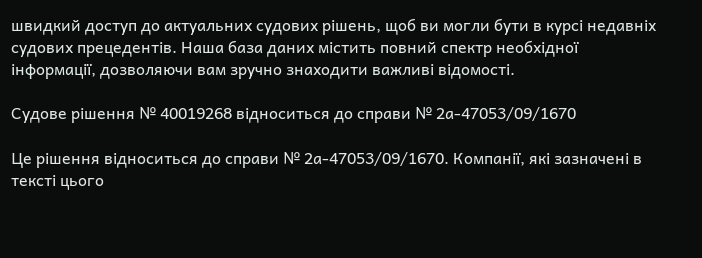швидкий доступ до актуальних судових рішень, щоб ви могли бути в курсі недавніх судових прецедентів. Наша база даних містить повний спектр необхідної інформації, дозволяючи вам зручно знаходити важливі відомості.

Судове рішення № 40019268 відноситься до справи № 2а-47053/09/1670

Це рішення відноситься до справи № 2а-47053/09/1670. Компанії, які зазначені в тексті цього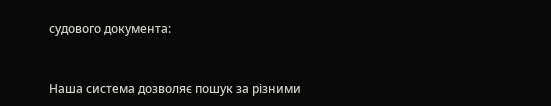судового документа:


Наша система дозволяє пошук за різними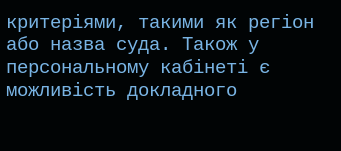критеріями, такими як регіон або назва суда. Також у персональному кабінеті є можливість докладного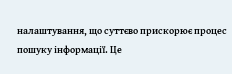налаштування, що суттєво прискорює процес пошуку інформації. Це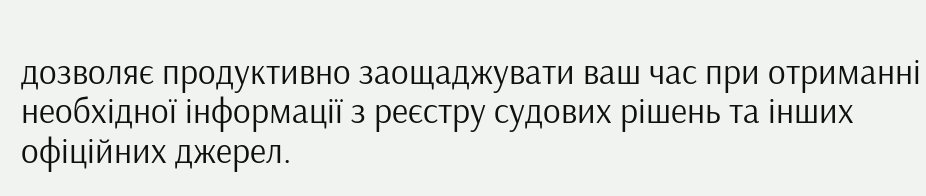дозволяє продуктивно заощаджувати ваш час при отриманні необхідної інформації з реєстру судових рішень та інших офіційних джерел.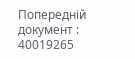Попередній документ : 40019265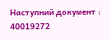Наступний документ : 40019272